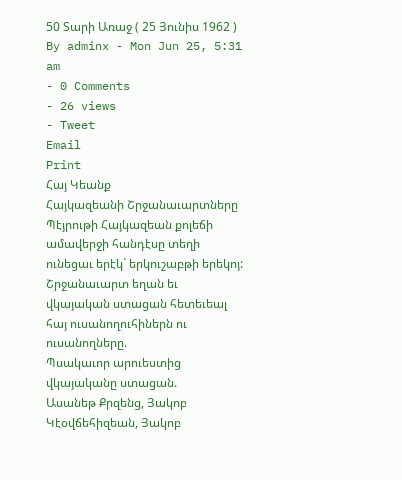50 Տարի Առաջ ( 25 Յունիս 1962 )
By adminx - Mon Jun 25, 5:31 am
- 0 Comments
- 26 views
- Tweet
Email
Print
Հայ Կեանք
Հայկազեանի Շրջանաւարտները
Պէյրութի Հայկազեան քոլեճի ամավերջի հանդէսը տեղի ունեցաւ երէկ` երկուշաբթի երեկոյ: Շրջանաւարտ եղան եւ վկայական ստացան հետեւեալ հայ ուսանողուհիներն ու ուսանողները.
Պսակաւոր արուեստից վկայականը ստացան.
Ասանեթ Քրզենց, Յակոբ Կէօվճեհիզեան, Յակոբ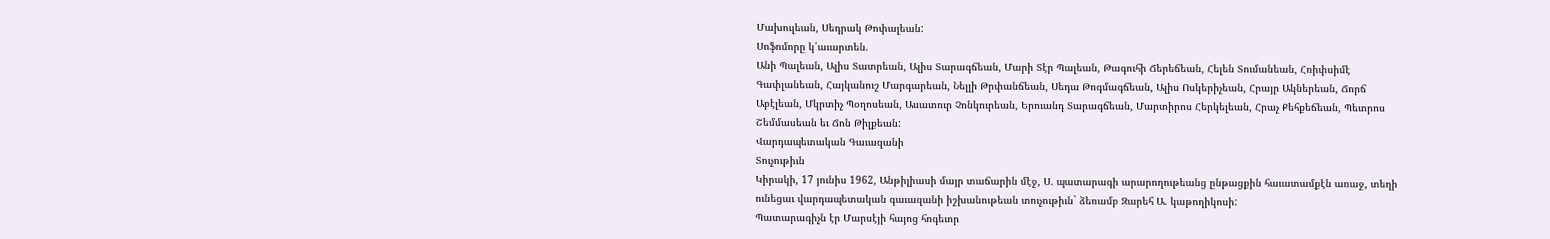Մախուլեան, Սեդրակ Թոփալեան:
Սոֆոմորը կ՛աւարտեն.
Անի Պալեան, Ալիս Տատրեան, Ալիս Տարագճեան, Մարի Տէր Պալեան, Թագուհի Ճերեճեան, Հելեն Տումանեան, Հռիփսիմէ Գափլանեան, Հայկանուշ Մարգարեան, Նելլի Թրփանճեան, Սեդա Թոգմագճեան, Ալիս Ոսկերիչեան, Հրայր Ակներեան, Ճորճ Աբէլեան, Մկրտիչ Պօղոսեան, Ասատուր Չոնկուրեան, Երուանդ Տարագճեան, Մարտիրոս Հերկելեան, Հրաչ Քեհքեճեան, Պետրոս Շեմմասեան եւ Ճոն Թիլքեան:
Վարդապետական Գաւազանի
Տուչութիւն
Կիրակի, 17 յունիս 1962, Անթիլիասի մայր տաճարին մէջ, Ս. պատարագի արարողութեանց ընթացքին հաւատամքէն առաջ, տեղի ունեցաւ վարդապետական գաւազանի իշխանութեան տուչութիւն` ձեռամբ Զարեհ Ա. կաթողիկոսի:
Պատարագիչն էր Մարսէյի հայոց հոգեւոր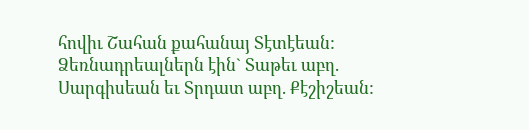հովիւ Շահան քահանայ Տէտէեան:
Ձեռնադրեալներն էին` Տաթեւ աբղ. Սարգիսեան եւ Տրդատ աբղ. Քէշիշեան: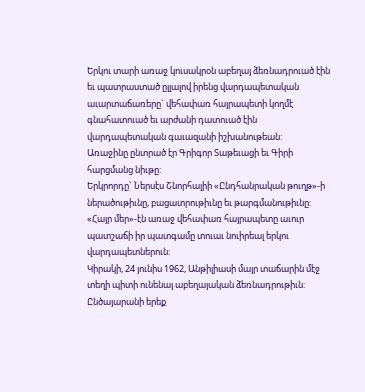Երկու տարի առաջ կուսակրօն աբեղայ ձեռնադրուած էին եւ պատրաստած ըլլալով իրենց վարդապետական աւարտաճառերը` վեհափառ հայրապետի կողմէ գնահատուած եւ արժանի դատուած էին վարդապետական գաւազանի իշխանութեան:
Առաջինը ընտրած էր Գրիգոր Տաթեւացի եւ Գիրի հարցմանց նիւթը:
Երկրորդը` Ներսէս Շնորհալիի «Ընդհանրական թուղթ»-ի ներածութիւնը, բացատրութիւնը եւ թարգմանութիւնը:
«Հայր մեր»-էն առաջ վեհափառ հայրապետը աւուր պատշաճի իր պատգամը տուաւ նուիրեալ երկու վարդապետներուն:
Կիրակի, 24 յունիս 1962, Անթիլիասի մայր տաճարին մէջ տեղի պիտի ունենայ աբեղայական ձեռնադրութիւն: Ընծայարանի երեք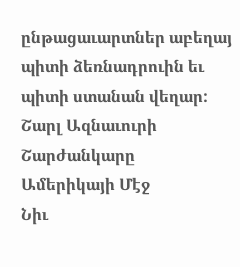ընթացաւարտներ աբեղայ պիտի ձեռնադրուին եւ պիտի ստանան վեղար:
Շարլ Ազնաւուրի Շարժանկարը
Ամերիկայի Մէջ
Նիւ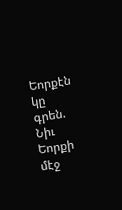Եորքէն կը գրեն.
Նիւ Եորքի մէջ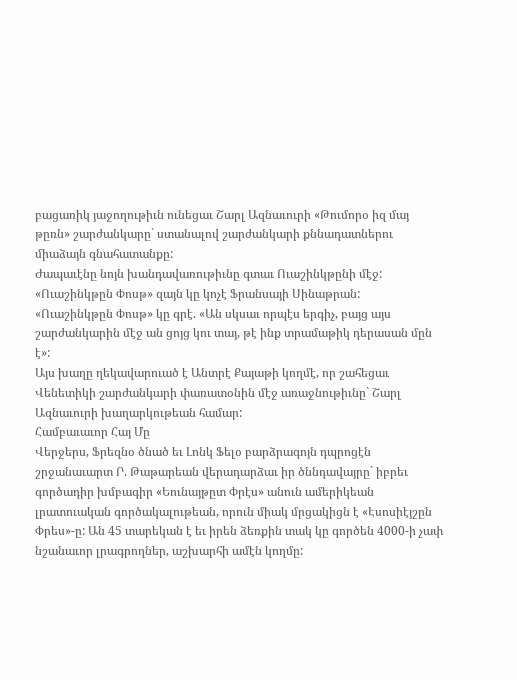բացառիկ յաջողութիւն ունեցաւ Շարլ Ազնաւուրի «Թումորօ իզ մայ թըռն» շարժանկարը` ստանալով շարժանկարի քննադատներու միաձայն գնահատանքը:
Ժապաւէնը նոյն խանդավառութիւնը գտաւ Ուաշինկթընի մէջ: «Ուաշինկթըն Փոսթ» զայն կը կոչէ Ֆրանսայի Սինաթրան:
«Ուաշինկթըն Փոսթ» կը գրէ. «Ան սկսաւ որպէս երգիչ, բայց այս շարժանկարին մէջ ան ցոյց կու տայ, թէ ինք տրամաթիկ դերասան մըն է»:
Այս խաղը ղեկավարուած է Անտրէ Քայաթի կողմէ, որ շահեցաւ Վենետիկի շարժանկարի փառատօնին մէջ առաջնութիւնը` Շարլ Ազնաւուրի խաղարկութեան համար:
Համբաւաւոր Հայ Մը
Վերջերս, Ֆրեզնօ ծնած եւ Լոնկ Ֆելօ բարձրագոյն դպրոցէն շրջանաւարտ Ր. Թաթարեան վերադարձաւ իր ծննդավայրը` իբրեւ գործադիր խմբագիր «Եունայթըտ Փրէս» անուն ամերիկեան լրատուական գործակալութեան, որուն միակ մրցակիցն է «Էսոսիէյշըն Փրես»-ը: Ան 45 տարեկան է եւ իրեն ձեռքին տակ կը գործեն 4000-ի չափ նշանաւոր լրագրողներ, աշխարհի ամէն կողմը: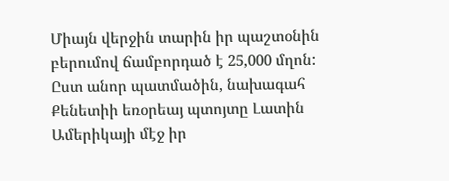Միայն վերջին տարին իր պաշտօնին բերումով ճամբորդած է 25,000 մղոն:
Ըստ անոր պատմածին, նախագահ Քենետիի եռօրեայ պտոյտը Լատին Ամերիկայի մէջ իր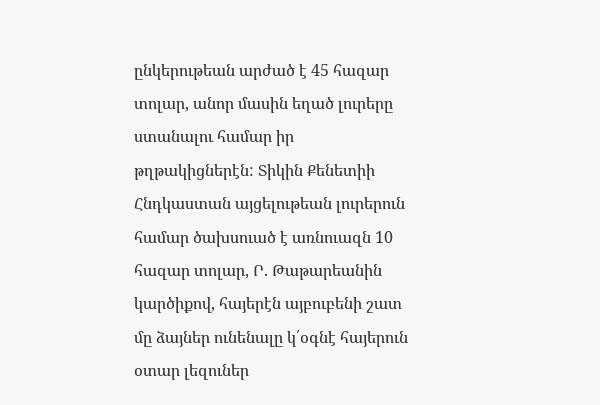ընկերութեան արժած է 45 հազար տոլար, անոր մասին եղած լուրերը ստանալու համար իր թղթակիցներէն: Տիկին Քենետիի Հնդկաստան այցելութեան լուրերուն համար ծախսուած է առնուազն 10 հազար տոլար, Ր. Թաթարեանին կարծիքով, հայերէն այբուբենի շատ մը ձայներ ունենալը կ՛օգնէ հայերուն օտար լեզուներ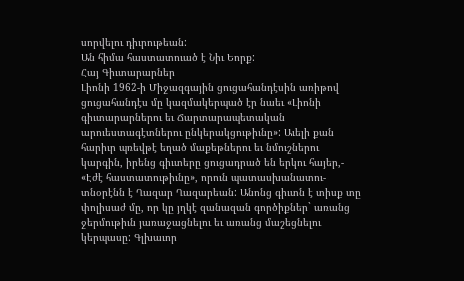սորվելու դիւրութեան:
Ան հիմա հաստատուած է Նիւ Եորք:
Հայ Գիւտարարներ
Լիոնի 1962-ի Միջազգային ցուցահանդէսին առիթով ցուցահանդէս մը կազմակերպած էր նաեւ «Լիոնի գիւտարարներու եւ Ճարտարապետական արուեստագէտներու ընկերակցութիւնը»: Աւելի քան հարիւր պռեվթէ եղած մաքեթներու եւ նմուշներու կարգին, իրենց գիւտերը ցուցադրած են երկու հայեր,- «Էժէ հաստատութիւնը», որուն պատասխանատու-տնօրէնն է Ղազար Ղազարեան: Անոնց գիւտն է տիսք տը փոլիսաժ մը, որ կը յղկէ զանազան գործիքներ` առանց ջերմութիւն յառաջացնելու եւ առանց մաշեցնելու կերպասը: Գլխաւոր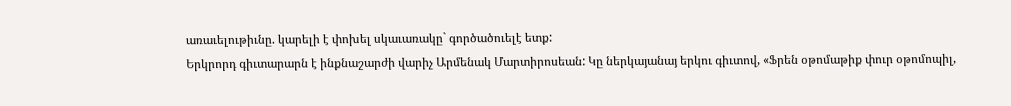առաւելութիւնը. կարելի է փոխել սկաւառակը` գործածուելէ ետք:
Երկրորդ գիւտարարն է ինքնաշարժի վարիչ Արմենակ Մարտիրոսեան: Կը ներկայանայ երկու գիւտով, «Ֆրեն օթոմաթիք փուր օթոմոպիլ,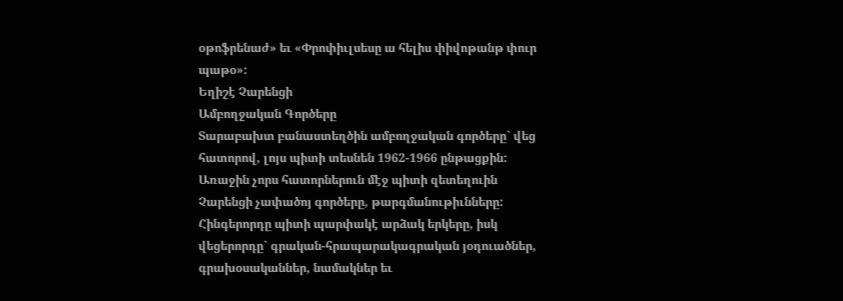օթոֆրենաժ» եւ «Փրոփիւլսեսը ա հելիս փիվոթանթ փուր պաթօ»:
Եղիշէ Չարենցի
Ամբողջական Գործերը
Տարաբախտ բանաստեղծին ամբողջական գործերը` վեց հատորով, լոյս պիտի տեսնեն 1962-1966 ընթացքին:
Առաջին չորս հատորներուն մէջ պիտի զետեղուին Չարենցի չափածոյ գործերը, թարգմանութիւնները: Հինգերորդը պիտի պարփակէ արձակ երկերը, իսկ վեցերորդը` գրական-հրապարակագրական յօդուածներ, գրախօսականներ, նամակներ եւ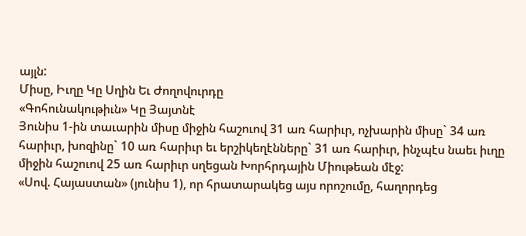այլն:
Միսը, Իւղը Կը Սղին Եւ Ժողովուրդը
«Գոհունակութիւն» Կը Յայտնէ
Յունիս 1-ին տաւարին միսը միջին հաշուով 31 առ հարիւր, ոչխարին միսը` 34 առ հարիւր, խոզինը` 10 առ հարիւր եւ երշիկեղէնները` 31 առ հարիւր, ինչպէս նաեւ իւղը միջին հաշուով 25 առ հարիւր սղեցան Խորհրդային Միութեան մէջ:
«Սով. Հայաստան» (յունիս 1), որ հրատարակեց այս որոշումը, հաղորդեց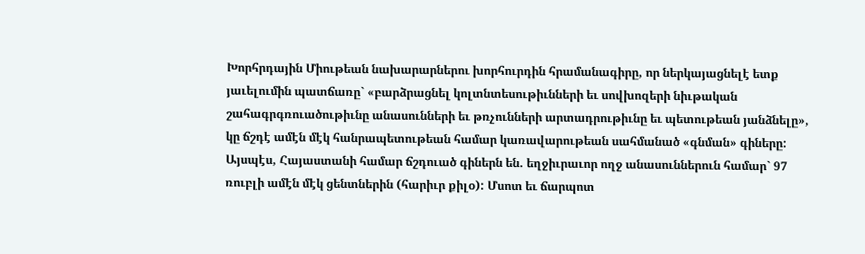Խորհրդային Միութեան նախարարներու խորհուրդին հրամանագիրը, որ ներկայացնելէ ետք յաւելումին պատճառը` «բարձրացնել կոլտնտեսութիւնների եւ սովխոզերի նիւթական շահագրգռուածութիւնը անասունների եւ թռչունների արտադրութիւնը եւ պետութեան յանձնելը», կը ճշդէ ամէն մէկ հանրապետութեան համար կառավարութեան սահմանած «գնման» գիները:
Այսպէս, Հայաստանի համար ճշդուած գիներն են. եղջիւրաւոր ողջ անասուններուն համար` 97 ռուբլի ամէն մէկ ցենտներին (հարիւր քիլօ): Մսոտ եւ ճարպոտ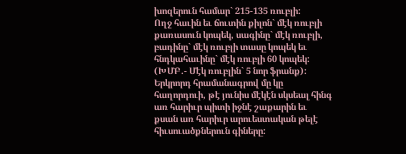խոզերուն համար` 215-135 ռուբլի:
Ողջ հաւին եւ ճուտին քիլոն` մէկ ռուբլի քառասուն կոպեկ, սագինը` մէկ ռուբլի, բադինը` մէկ ռուբլի տասը կոպեկ եւ հնդկահաւինը` մէկ ռուբլի 60 կոպեկ: (ԽՄԲ.- Մէկ ռուբլին` 5 նոր ֆրանք):
Երկրորդ հրամանագրով մը կը հաղորդուի, թէ յունիս մէկէն սկսեալ հինգ առ հարիւր պիտի իջնէ շաքարին եւ քսան առ հարիւր արուեստական թելէ հիւսուածքներուն գիները: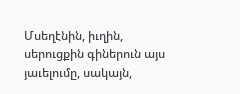Մսեղէնին, իւղին, սերուցքին գիներուն այս յաւելումը, սակայն,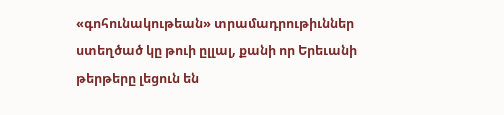«գոհունակութեան» տրամադրութիւններ ստեղծած կը թուի ըլլալ, քանի որ Երեւանի թերթերը լեցուն են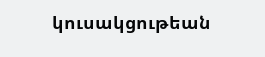կուսակցութեան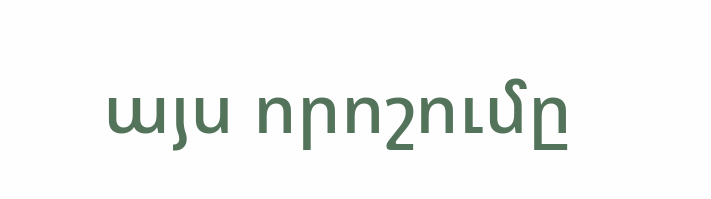այս որոշումը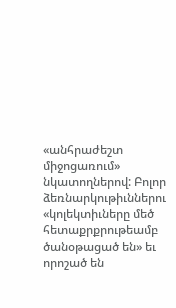«անհրաժեշտ միջոցառում» նկատողներով: Բոլոր ձեռնարկութիւններու «կոլեկտիւները մեծ հետաքրքրութեամբ ծանօթացած են» եւ որոշած են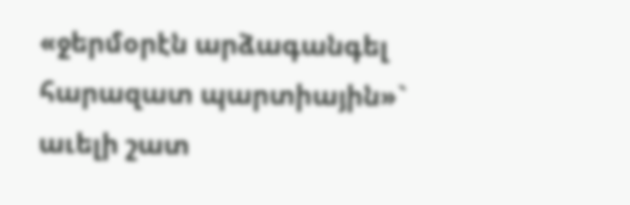«ջերմօրէն արձագանգել հարազատ պարտիային»` աւելի շատ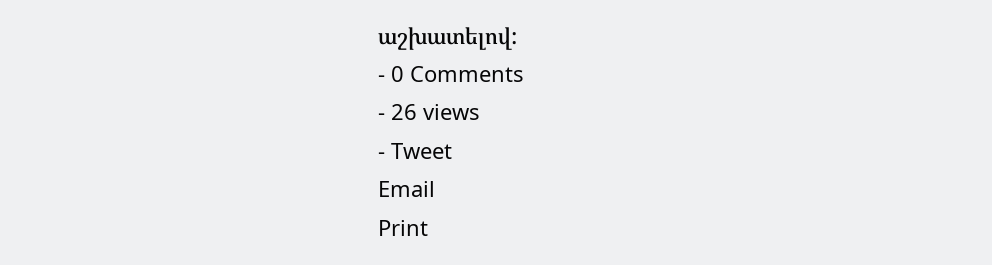աշխատելով:
- 0 Comments
- 26 views
- Tweet
Email
Print